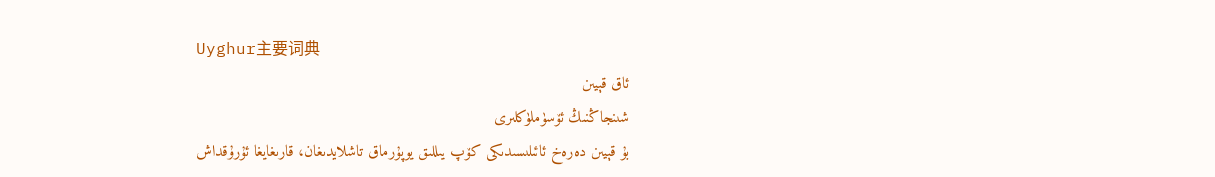Uyghur主要词典
ئاق قېيىن
شىنجاڭنىڭ ئۆسۈملۈكلىرى
بۇ قېيىن دەرەخ ئائىلىسىدىكى كۆپ يىللىق يوپۇرماق تاشلايدىغان، قارىغايغا ئۇرۇقداش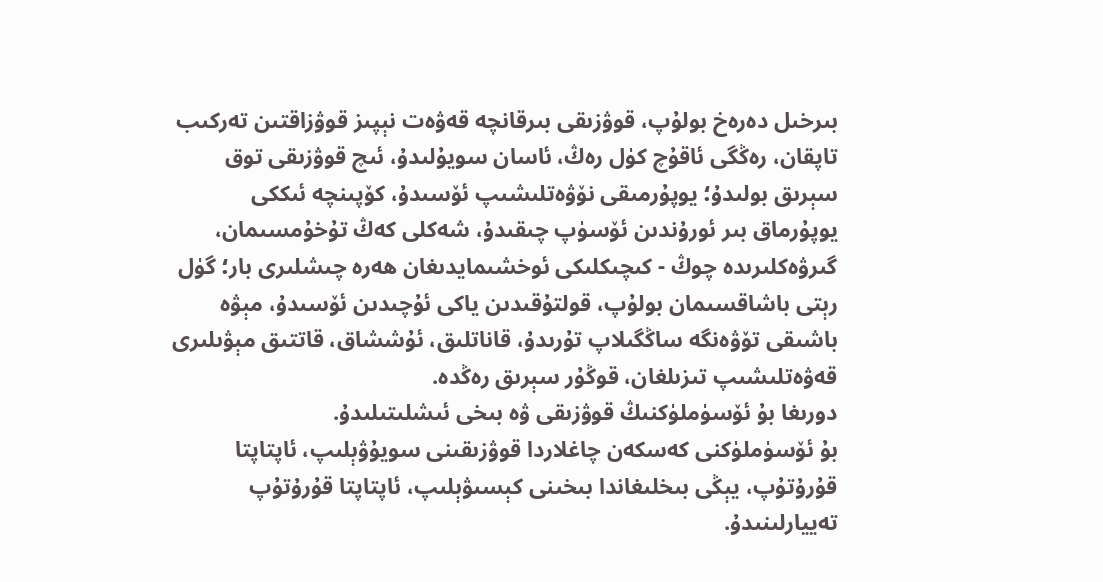بىرخىل دەرەخ بولۇپ، قوۋزىقى بىرقانچە قەۋەت نېپىز قوۋزاقتىن تەركىب تاپقان، رەڭگى ئاقۇچ كۈل رەڭ، ئاسان سويۇلىدۇ، ئىچ قوۋزىقى توق سېرىق بولىدۇ؛ يوپۇرمىقى نۆۋەتلىشىپ ئۆسىدۇ، كۆپىنچە ئىككى يوپۇرماق بىر ئورۇندىن ئۆسۈپ چىقىدۇ، شەكلى كەڭ تۇخۇمسىمان، گىرۋەكلىرىدە چوڭ - كىچىكلىكى ئوخشىمايدىغان ھەرە چىشلىرى بار؛ گۈل رېتى باشاقسىمان بولۇپ، قولتۇقىدىن ياكى ئۇچىدىن ئۆسىدۇ، مېۋە باشىقى تۆۋەنگە ساڭگىلاپ تۇرىدۇ، قاناتلىق، ئۇششاق، قاتتىق مېۋىلىرى قەۋەتلىشىپ تىزىلغان، قوڭۇر سېرىق رەڭدە.
دورىغا بۇ ئۆسۈملۈكنىڭ قوۋزىقى ۋە بىخى ئىشلىتىلىدۇ.
بۇ ئۆسۈملۈكنى كەسكەن چاغلاردا قوۋزىقىنى سويۇۋېلىپ، ئاپتاپتا قۇرۇتۇپ، يېڭى بىخلىغاندا بىخىنى كېسىۋېلىپ، ئاپتاپتا قۇرۇتۇپ تەييارلىنىدۇ.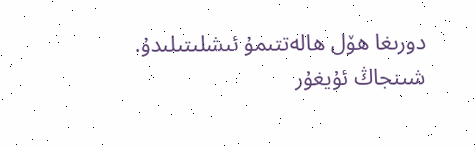دورىغا ھۆل ھالەتتىمۇ ئىشلىتىلىدۇ.
شىنجاڭ ئۇيغۇر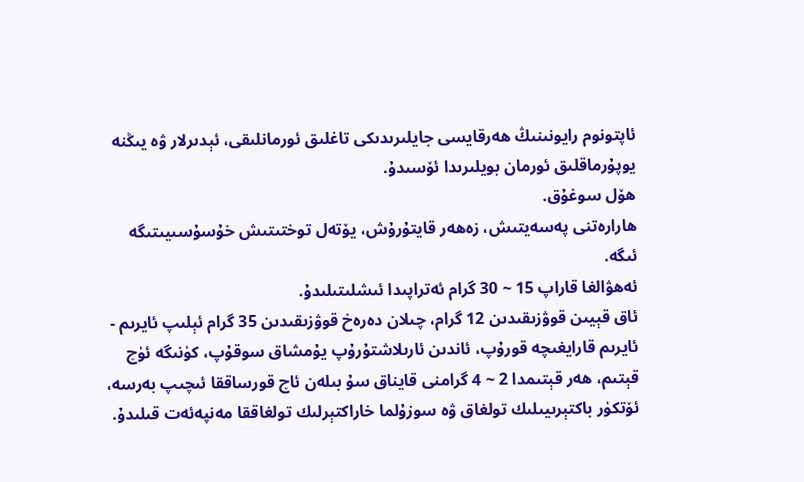ئاپتونوم رايونىنىڭ ھەرقايسى جايلىرىدىكى تاغلىق ئورمانلىقى، ئېدىرلار ۋە يىڭنە يوپۇرماقلىق ئورمان بويلىرىدا ئۆسىدۇ.
ھۆل سوغۇق.
ھارارەتنى پەسەيتىش، زەھەر قايتۇرۇش، يۆتەل توختىتىش خۇسۇسىيىتىگە ئىگە.
ئەھۋالغا قاراپ 15 ~ 30 گرام ئەتراپىدا ئىشلىتىلىدۇ.
ئاق قېيىن قوۋزىقىدىن 12 گرام، چىلان دەرەخ قوۋزىقىدىن 35 گرام ئېلىپ ئايرىم - ئايرىم قارايغىچە قورۇپ، ئاندىن ئارىلاشتۇرۇپ يۇمشاق سوقۇپ، كۈنىگە ئۈچ قېتىم، ھەر قېتىمدا 2 ~ 4 گرامنى قايناق سۇ بىلەن ئاچ قورساققا ئىچىپ بەرسە، ئۆتكۈر باكتېرىيىلىك تولغاق ۋە سوزۇلما خاراكتېرلىك تولغاققا مەنپەئەت قىلىدۇ.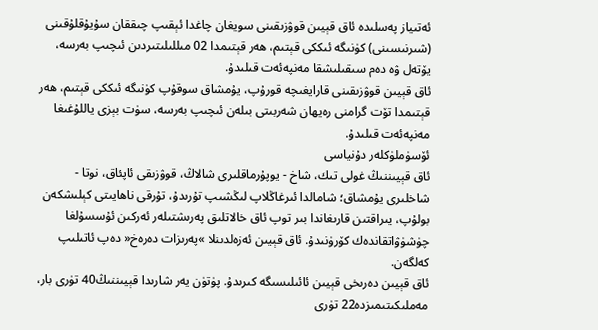ئەتىياز پەسلىدە ئاق قېيىن قوۋزىقىنى سويغان چاغدا ئېقىپ چىققان سۇيۇقلۇقىنى (شىرنىسىنى) كۈنىگە ئىككى قېتىم، ھەر قېتىمدا 02 مىللىلىتىردىن ئىچىپ بەرسە، يۆتەل ۋە دەم سىقىلىشقا مەنپەئەت قىلىدۇ.
ئاق قېيىن قوۋزىقىنى قارايغىچە قورۇپ، يۇمشاق سوقۇپ كۈنىگە ئىككى قېتىم، ھەر قېتىمدا تۆت گرامنى رەيھان شەربىتى بىلەن ئىچىپ بەرسە، سۈت بېزى ياللۇغىغا مەنپەئەت قىلىدۇ.
ئۆسۈملۈكلەر دۇنياسى
ئاق قېيىننىڭ غولى تىك، شاخ - يوپۇرماقلىرى شالاڭ، قوۋزىقى ئاپئاق، نوتا - شاخلىرى يۇمشاق؛ شامالدا ئىرغاڭلاپ لىڭشىپ تۇرىدۇ، تۇرقى ناھايىتى كېلىشكەن بولۇپ، يىراقتىن قارىغاندا بىر توپ ئاق خالاتلىق پەرىشتىلەر ئەركىن ئۇسسۇلغا چۈشۈۋاتقاندەك كۆرۈنىدۇ. ئاق قېيىن ئەزەلدىنلا »پەرىزات دەرەخ« دەپ ئاتىلىپ كەلگەن.
ئاق قېيىن دەرىخى قېيىن ئائىلىسىگە كىرىدۇ. پۈتۈن يەر شارىدا قېيىننىڭ40 تۈرى بار، مەملىكىتىمىزدە22 تۈرى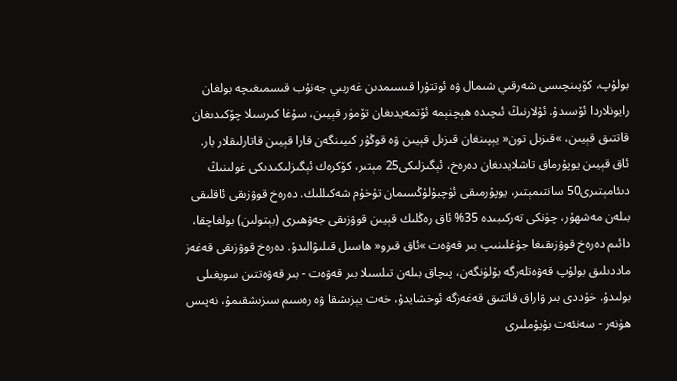بولۇپ، كۆپىنچىسى شەرقىي شىمال ۋە ئوتتۇرا قىسىمدىن غەربىي جەنۇب قىسمىغىچە بولغان رايونلاردا ئۆسىدۇ. ئۇلارنىڭ ئىچىدە ھېچنېمە ئۆتمەيدىغان تۆمۈر قېيىن، سۇغا كىرسىلا چۆكىدىغان قاتتىق قېيىن، »قىزىل تون« يېپىنغان قىزىل قېيىن ۋە قوڭۇر كىيىنگەن قارا قېيىن قاتارلىقلار بار.
ئاق قېيىن يوپۇرماق تاشلايدىغان دەرەخ، ئېگىزلىكى25 مېتىر، كۆكرەك ئېگىزلىكىدىكى غولىنىڭ دىئامېتىرى50 سانتىمېتىر، يوپۇرمىقى ئۈچبۇلۇڭسىمان تۇخۇم شەكىللىك. دەرەخ قوۋزىقى ئاقلىقى بىلەن مەشھۇر، چۈنكى تەركىبىدە 35% ئاق رەڭلىك قېيىن قوۋزىقى جەۋھىرى (بېتولىن) بولغاچقا، دائىم دەرەخ قوۋزىقىغا جۇغلىنىپ بىر قەۋەت »ئاق قىرو« ھاسىل قىلىۋالىدۇ. دەرەخ قوۋزىقى قەغەز ماددىلىق بولۇپ قەۋەتلەرگە بۆلۈنگەن، پىچاق بىلەن تىلسىلا بىر قەۋەت - بىر قەۋەتتىن سويغىلى بولىدۇ. خۇددى بىر ۋاراق قاتتىق قەغەزگە ئوخشايدۇ، خەت يېزىشقا ۋە رەسىم سىزىشقىمۇ، نەپىس ھۈنەر - سەنئەت بۇيۇملىرى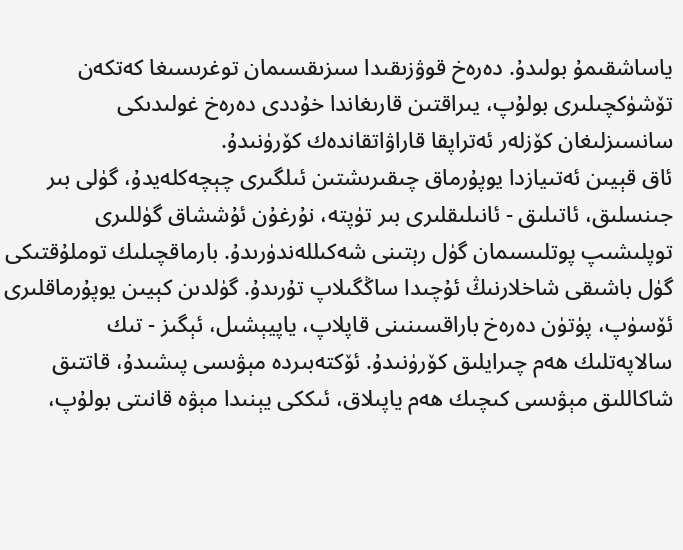ياساشقىمۇ بولىدۇ. دەرەخ قوۋزىقىدا سىزىقسىمان توغرىسىغا كەتكەن تۆشۈكچىلىرى بولۇپ، يىراقتىن قارىغاندا خۇددى دەرەخ غولىدىكى سانسىزلىغان كۆزلەر ئەتراپقا قاراۋاتقاندەك كۆرۈنىدۇ.
ئاق قېيىن ئەتىيازدا يوپۇرماق چىقىرىشتىن ئىلگىرى چېچەكلەيدۇ، گۈلى بىر جىنسلىق، ئاتىلىق - ئانىلىقلىرى بىر تۈپتە، نۇرغۇن ئۇششاق گۈللىرى توپلىشىپ پوتلىسىمان گۈل رېتىنى شەكىللەندۈرىدۇ. بارماقچىلىك توملۇقتىكى گۈل باشىقى شاخلارنىڭ ئۇچىدا ساڭگىلاپ تۇرىدۇ. گۈلدىن كېيىن يوپۇرماقلىرى ئۆسۈپ، پۈتۈن دەرەخ باراقسىنىنى قاپلاپ، ياپيېشىل، ئېگىز - تىك سالاپەتلىك ھەم چىرايلىق كۆرۈنىدۇ. ئۆكتەبىردە مېۋىسى پىشىدۇ، قاتتىق شاكاللىق مېۋىسى كىچىك ھەم ياپىلاق، ئىككى يېنىدا مېۋە قانىتى بولۇپ،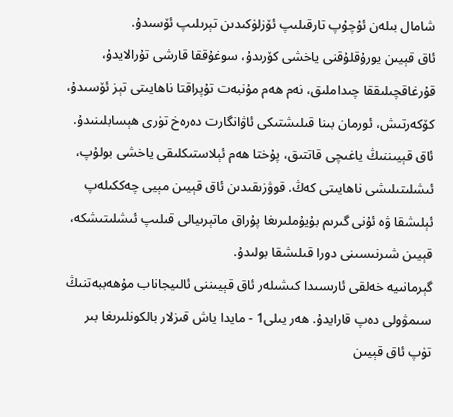شامال بىلەن ئۇچۇپ تارقىلىپ ئۆزلۈكىدىن تېرىلىپ ئۆسىدۇ.
ئاق قېيىن يورۇقلۇقنى ياخشى كۆرىدۇ، سوغۇققا قارشى تۇرالايدۇ، قۇرغاقچىلىققا چىداملىق، نەم ھەم مۇنبەت تۇپراقتا ناھايىتى تېز ئۆسىدۇ، كۆكەرتىش، ئورمان بىنا قىلىشتىكى ئاۋانگارت دەرەخ تۈرى ھېسابلىنىدۇ.
ئاق قېيىننىڭ ياغىچى قاتتىق، پۇختا ھەم ئېلاستىكلىقى ياخشى بولۇپ، ئىشلىتىلىشى ناھايىتى كەڭ. قوۋزىقىدىن ئاق قېيىن مېيى چەككىلەپ ئېلىشقا ۋە ئۇنى گىرىم بۇيۇملىرىغا پۇراق ماتېرىيالى قىلىپ ئىشلىتىشكە، قېيىن شىرنىسىنى دورا قىلىشقا بولىدۇ.
گېرمانىيە خەلقى ئارىسىدا كىشىلەر ئاق قېيىننى ئالىيجاناب مۇھەببەتنىڭ سىمۋولى دەپ قارايدۇ. ھەر يىلى1 - مايدا ياش قىزلار بالكونلىرىغا بىر تۈپ ئاق قېيىن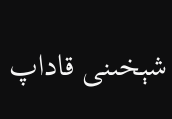شېخىنى قاداپ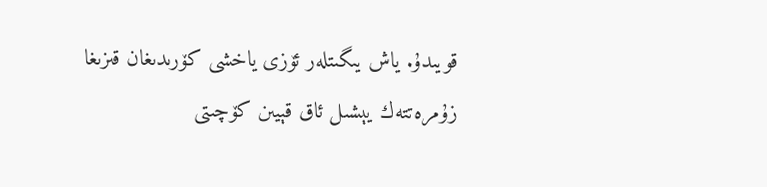قويىدۇ. ياش يىگىتلەر ئۆزى ياخشى كۆرىدىغان قىزىغا زۇمرەتتەك يېشىل ئاق قېيىن كۆچىتى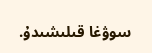سوۋغا قىلىشىدۇ.